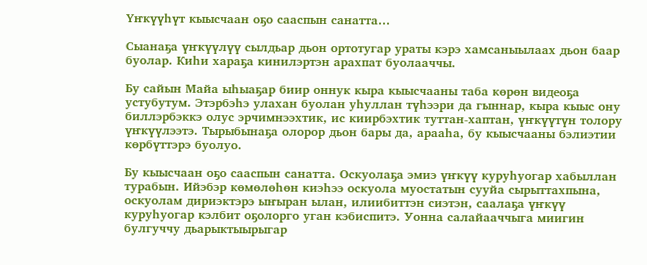Үҥкүүһүт кыысчаан оҕо сааспын санатта…

Сыанаҕа үҥкүүлүү сылдьар дьон ортотугар ураты кэрэ хамсаныылаах дьон баар буолар. Киһи хараҕа кинилэртэн арахпат буолааччы.

Бу сайын Майа ыһыаҕар биир оннук кыра кыысчааны таба көрөн видеоҕа устубутум. Этэрбэһэ улахан буолан уһуллан түһээри да гыннар, кыра кыыс ону биллэрбэккэ олус эрчимнээхтик, ис киирбэхтик туттан-хаптан, үҥкүүтүн толору үҥкүүлээтэ. Тырыбынаҕа олорор дьон бары да, арааһа, бу кыысчааны бэлиэтии көрбүттэрэ буолуо.

Бу кыысчаан оҕо сааспын санатта. Оскуолаҕа эмиэ үҥкүү куруһуогар хабыллан турабын. Ийэбэр көмөлөһөн киэһээ оскуола муостатын сууйа сырыттахпына, оскуолам дириэктэрэ ыҥыран ылан, илиибиттэн сиэтэн, саалаҕа үҥкүү куруһуогар кэлбит оҕолорго уган кэбиспитэ. Уонна салайааччыга миигин булгуччу дьарыктыырыгар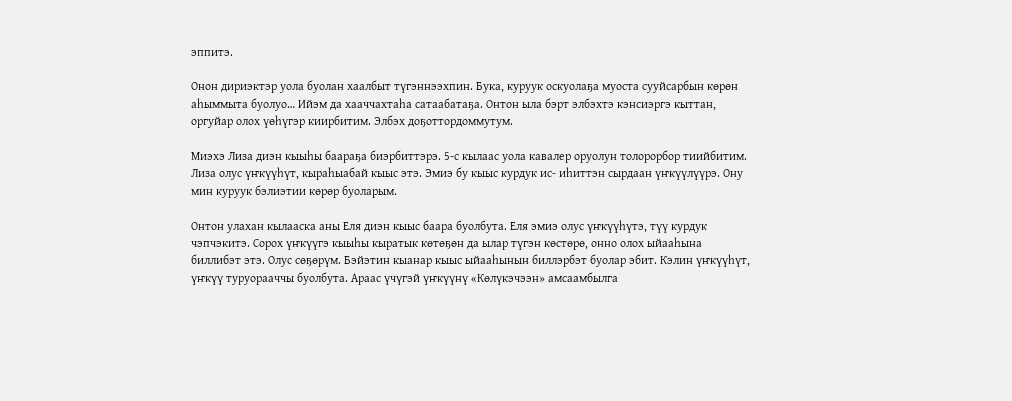эппитэ.

Онон дириэктэр уола буолан хаалбыт түгэннээхпин. Бука, куруук оскуолаҕа муоста сууйсарбын көрөн аһыммыта буолуо… Ийэм да хааччахтаһа сатаабатаҕа. Онтон ыла бэрт элбэхтэ кэнсиэргэ кыттан, оргуйар олох үөһүгэр киирбитим. Элбэх доҕоттордоммутум.

Миэхэ Лиза диэн кыыһы баараҕа биэрбиттэрэ. 5-с кылаас уола кавалер оруолун толорорбор тиийбитим. Лиза олус үҥкүүһүт, кыраһыабай кыыс этэ. Эмиэ бу кыыс курдук ис- иһиттэн сырдаан үҥкүүлүүрэ. Ону мин куруук бэлиэтии көрөр буоларым.

Онтон улахан кылааска аны Еля диэн кыыс баара буолбута. Еля эмиэ олус үҥкүүһүтэ, түү курдук чэпчэкитэ. Сорох үҥкүүгэ кыыһы кыратык көтөҕөн да ылар түгэн көстөрө, онно олох ыйааһына биллибэт этэ. Олус сөҕөрүм. Бэйэтин кыанар кыыс ыйааһынын биллэрбэт буолар эбит. Кэлин үҥкүүһүт, үҥкүү туруорааччы буолбута. Араас үчүгэй үҥкүүнү «Көлүкэчээн» амсаамбылга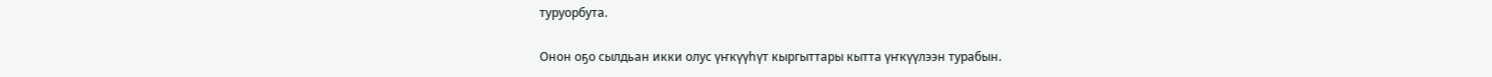туруорбута.

Онон оҕо сылдьан икки олус үҥкүүһүт кыргыттары кытта үҥкүүлээн турабын.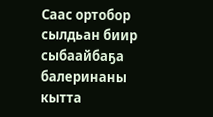Саас ортобор сылдьан биир сыбаайбаҕа балеринаны кытта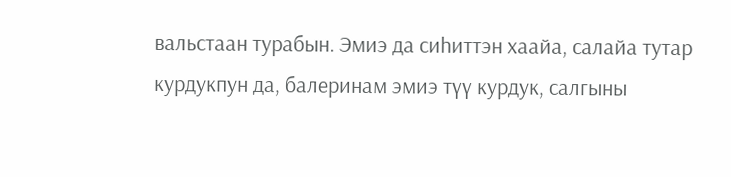вальстаан турабын. Эмиэ да сиһиттэн хаайа, салайа тутар курдукпун да, балеринам эмиэ түү курдук, салгыны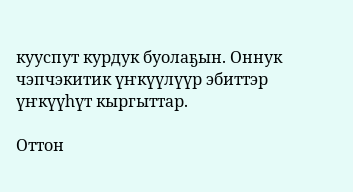кууспут курдук буолаҕын. Оннук чэпчэкитик үҥкүүлүүр эбиттэр үҥкүүһүт кыргыттар.

Оттон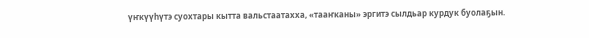үҥкүүһүтэ суохтары кытта вальстаатахха, «тааҥканы» эргитэ сылдьар курдук буолаҕын.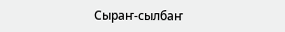Сыраҥ-сылбаҥ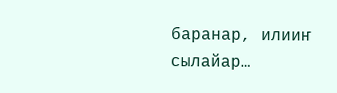баранар, илииҥ сылайар…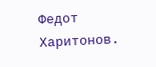Федот Харитонов.